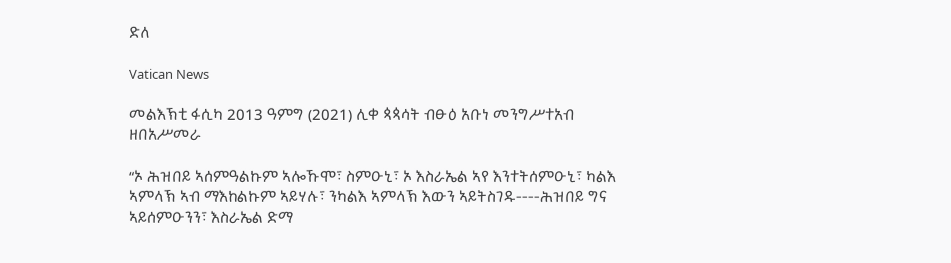ድለ

Vatican News

መልእኽቲ ፋሲካ 2013 ዓምግ (2021) ሊቀ ጳጳሳት ብፁዕ አቡነ መንግሥተአብ ዘበአሥመራ

“ኦ ሕዝበይ ኣሰምዓልኩም ኣሎኹሞ፣ ስምዑኒ፣ ኦ እስራኤል ኣየ እንተትሰምዑኒ፣ ካልእ ኣምላኽ ኣብ ማእከልኩም ኣይሃሉ፣ ንካልእ ኣምላኽ እውን ኣይትስገዱ----ሕዝበይ ግና ኣይሰምዑንን፣ እስራኤል ድማ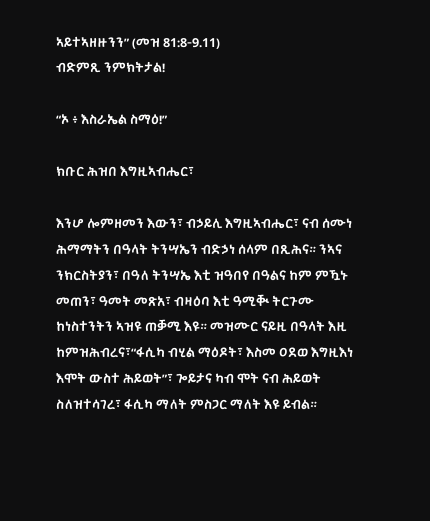ኣይተኣዘዙንን” (መዝ 81:8-9.11)
ብድምጺ ንምክትታል!

“ኦ ፥ እስራኤል ስማዕ!”

ክቡር ሕዝበ እግዚኣብሔር፣

እንሆ ሎምዘመን እውን፣ ብኃይሊ እግዚኣብሔር፣ ናብ ሰሙነ ሕማማትን በዓላት ትንሣኤን ብድኃነ ሰላም በጺሕና። ንኣና ንክርስትያን፣ በዓለ ትንሣኤ እቲ ዝዓበየ በዓልና ከም ምዃኑ መጠን፣ ዓመት መጽአ፣ ብዛዕባ እቲ ዓሚቚ ትርጉሙ ከነስተንትን ኣዝዩ ጠቓሚ እዩ። መዝሙር ናይዚ በዓላት እዚ ከምዝሕብረና፣“ፋሲካ ብሂል ማዕዶት፣ እስመ ዐደወ እግዚእነ እሞት ውስተ ሕይወት”፣ ጐይታና ካብ ሞት ናብ ሕይወት ስለዝተሳገረ፣ ፋሲካ ማለት ምስጋር ማለት እዩ ይብል።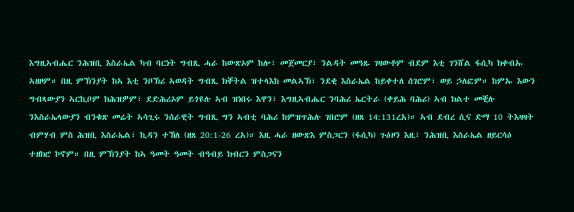እግዚኣብሔር ንሕዝቢ እስራኤል ካብ ባርነት ግብጺ ሓራ ከውጽኦም ከሎ፣ መጀመርያ፣ ንልዳት መዓጹ ገዛውቶም ብደም እቲ ገንሸል ፋሲካ ክቀብኡ ኣዘዞም። በዚ ምኽንያት ከኣ እቲ ንቦኽሪ ኣወዳት ግብጺ ክቐትል ዝተላእከ መልኣኽ፣ ንደቂ እስራኤል ከይቀተለ ሰገሮም፣ ወይ ኃለፎም። ከምኡ እውን ግብጻውያን ኣርኪቦም ክሕዝዎም፣ ደድሕሪኦም ይጎዩሉ ኣብ ዝነበሩ እዋን፣ እግዚኣብሔር ንባሕሪ ኤርትራ (ቀይሕ ባሕሪ) ኣብ ክልተ መቒሉ ንእስራኤላውያን ብንቁጽ መሬት ኣሳጊሩ ንሰራዊት ግብጺ ግን ኣብቲ ባሕሪ ከምዝጥሕሉ ገበሮም (ዘጸ 14:131ረአ)። ኣብ ደብረ ሲና ድማ 10 ትእዛዛት ብምሃብ ምስ ሕዝቢ እስራኤል፣ ኪዳን ተኸለ (ዘጸ 20:1-26 ረአ)። እዚ ሓራ ዘውጽእ ምስጋርን (ፋሲካ) ጉዕዞን እዚ፣ ንሕዝቢ እስራኤል ዘይርሳዕ ተዘክሮ ኮኖም። በዚ ምኽንያት ከኣ ዓመት ዓመት ብዓብይ ክብርን ምስጋናን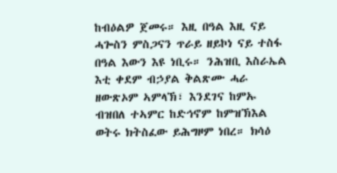ከብዕልዎ ጀመሩ። እዚ በዓል እዚ ናይ ሓጐስን ምስጋናን ጥራይ ዘይኮነ ናይ ተስፋ በዓል እውን እዩ ነቢሩ። ንሕዝቢ እስራኤል እቲ ቀደም ብኃያል ቅልጽሙ ሓራ ዘውጽኦም ኣምላኽ፣ እንደገና ከምኡ ብዝበለ ተኣምር ከድኅኖም ከምዝኽእል ወትሩ ክትስፈው ይሕግዞም ነበረ። ክሳዕ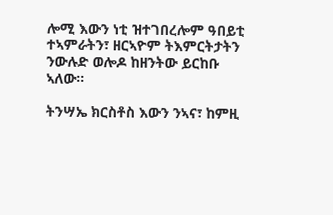ሎሚ እውን ነቲ ዝተገበረሎም ዓበይቲ ተኣምራትን፣ ዘርኣዮም ትእምርትታትን ንውሉድ ወሎዶ ከዘንትው ይርከቡ ኣለው።

ትንሣኤ ክርስቶስ እውን ንኣና፣ ከምዚ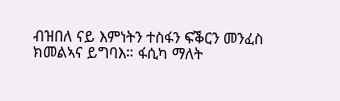ብዝበለ ናይ እምነትን ተስፋን ፍቕርን መንፈስ ክመልኣና ይግባእ። ፋሲካ ማለት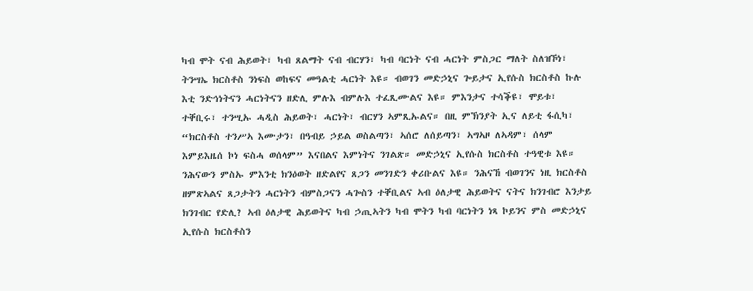ካብ ሞት ናብ ሕይወት፣ ካብ ጸልማት ናብ ብርሃን፣ ካብ ባርነት ናብ ሓርነት ምስጋር ማለት ስለዝኾነ፣ ትንሣኤ ክርስቶስ ንነፍስ ወከፍና መዓልቲ ሓርነት እዩ። ብወገን መድኃኒና ጐይታና ኢየሱስ ክርስቶስ ኩሉ እቲ ንድኅነትናን ሓርነትናን ዘድሊ ምሉእ ብምሉእ ተፈጺሙልና እዩ። ምእንታና ተሳቕዩ፣ ሞይቱ፣ ተቐቢሩ፣ ተንሢኡ ሓዲስ ሕይወት፣ ሓርነት፣ ብርሃን ኣምጺኡልና። በዚ ምኽንያት ኢና ለይቲ ፋሲካ፣ “ክርስቶስ ተንሥኣ እሙታን፣ በዓብይ ኃይል ወስልጣን፣ ኣሰሮ ለሰይጣን፣ ኣግኣዞ ለኣዳም፣ ሰላም እምይእዜሰ ኮነ ፍስሓ ወሰላም” እናበልና እምነትና ንገልጽ። መድኃኒና ኢየሱስ ክርስቶስ ተዓዊቱ እዩ። ንሕናውን ምስኡ ምእንቲ ክንዕወት ዘድልየና ጸጋን መንገድን ቀሪቡልና እዩ። ንሕናኸ ብወገንና ነዚ ክርስቶስ ዘምጽኣልና ጸጋታትን ሓርነትን ብምስጋናን ሓጐስን ተቐቢልና ኣብ ዕለታዊ ሕይወትና ናትና ክንገብሮ እንታይ ክንገብር የድሊ? ኣብ ዕለታዊ ሕይወትና ካብ ኃጢኣትን ካብ ሞትን ካብ ባርነትን ነጻ ኮይንና ምስ መድኃኒና ኢየሱስ ክርስቶስን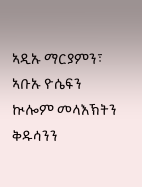ኣዲኡ ማርያምን፣ ኣቡኡ ዮሴፍን ኲሎም መላእኽትን ቅዱሳንን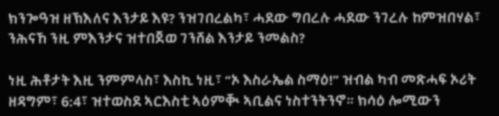ክንጐዓዝ ዘኽእለና እንታይ እዩ? ንዝገበረልካ፣ ሓደው ግበረሉ ሓደው ንገረሉ ከምዝበሃል፣ ንሕናኸ ንዚ ምእንታና ዝተበጀወ ገንሸል እንታይ ንመልስ?

ነዚ ሕቶታት እዚ ንምምላስ፣ እስኪ ነዚ፣ “ኦ እስራኤል ስማዕ!” ዝብል ካብ መጽሓፍ ኦሪት ዘዳግም፣ 6:4፣ ዝተወስደ ኣርእስቲ ኣዕምቚ ኣቢልና ነስተንትንኖ። ክሳዕ ሎሚውን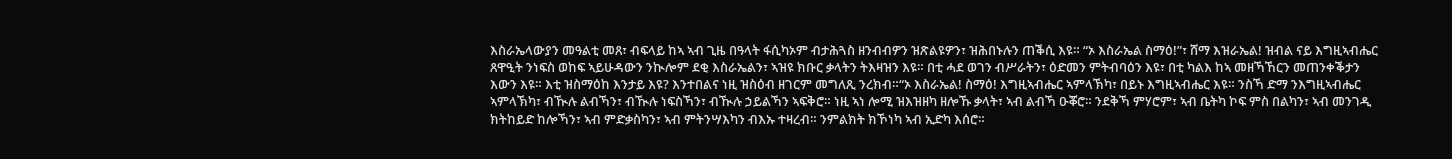እስራኤላውያን መዓልቲ መጸ፣ ብፍላይ ከኣ ኣብ ጊዜ በዓላት ፋሲካኦም ብታሕጓስ ዘንብብዎን ዝጽልዩዎን፣ ዝሕበኑሉን ጠቕሲ እዩ። “ኦ እስራኤል ስማዕ!”፣ ሸማ እዝራኤል! ዝብል ናይ እግዚኣብሔር ጸዋዒት ንነፍስ ወከፍ ኣይሁዳውን ንኲሎም ደቂ እስራኤልን፣ ኣዝዩ ክቡር ቃላትን ትእዛዝን እዩ። በቲ ሓደ ወገን ብሥራትን፣ ዕድመን ምትብባዕን እዩ፣ በቲ ካልእ ከኣ መዘኻኸርን መጠንቀቕታን እውን እዩ። እቲ ዝስማዕከ እንታይ እዩ? እንተበልና ነዚ ዝስዕብ ዘገርም መግለጺ ንረክብ።“ኦ እስራኤል! ስማዕ! እግዚኣብሔር ኣምላኽካ፣ በይኑ እግዚኣብሔር እዩ። ንስኻ ድማ ንእግዚኣብሔር ኣምላኽካ፣ ብዂሉ ልብኻን፣ ብዂሉ ነፍስኻን፣ ብዂሉ ኃይልኻን ኣፍቅሮ። ነዚ ኣነ ሎሚ ዝእዝዘካ ዘሎኹ ቃላት፣ ኣብ ልብኻ ዑቖሮ። ንደቅኻ ምሃሮም፣ ኣብ ቤትካ ኮፍ ምስ በልካን፣ ኣብ መንገዲ ክትከይድ ከሎኻን፣ ኣብ ምድቃስካን፣ ኣብ ምትንሣእካን ብእኡ ተዛረብ። ንምልክት ክኾነካ ኣብ ኢድካ እሰሮ።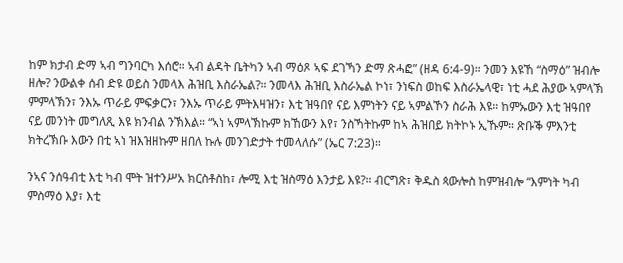ከም ክታብ ድማ ኣብ ግንባርካ እሰሮ። ኣብ ልዳት ቤትካን ኣብ ማዕጾ ኣፍ ደገኻን ድማ ጽሓፎ” (ዘዳ 6:4-9)። ንመን እዩኸ “ስማዕ” ዝብሎ ዘሎ? ንውልቀ ሰብ ድዩ ወይስ ንመላእ ሕዝቢ እስራኤል?። ንመላእ ሕዝቢ እስራኤል ኮነ፣ ንነፍስ ወከፍ እስራኤላዊ፣ ነቲ ሓደ ሕያው ኣምላኽ ምምላኽን፣ ንእኡ ጥራይ ምፍቃርን፣ ንእኡ ጥራይ ምትእዛዝን፣ እቲ ዝዓበየ ናይ እምነትን ናይ ኣምልኾን ስራሕ እዩ። ከምኡውን እቲ ዝዓበየ ናይ መንነት መግለጺ እዩ ክንብል ንኽእል። “ኣነ ኣምላኽኩም ክኸውን እየ፣ ንስኻትኩም ከኣ ሕዝበይ ክትኮኑ ኢኹም። ጽቡቕ ምእንቲ ክትረኽቡ እውን በቲ ኣነ ዝእዝዘኩም ዘበለ ኩሉ መንገድታት ተመላለሱ” (ኤር 7:23)።

ንኣና ንሰዓብቲ እቲ ካብ ሞት ዝተንሥአ ክርስቶስከ፣ ሎሚ እቲ ዝስማዕ እንታይ እዩ?። ብርግጽ፣ ቅዱስ ጳውሎስ ከምዝብሎ “እምነት ካብ ምስማዕ እያ፣ እቲ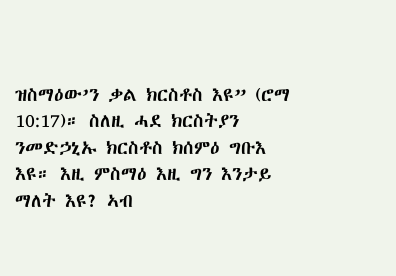ዝስማዕው’ን ቃል ክርስቶስ እዩ” (ሮማ 10:17)። ስለዚ ሓደ ክርስትያን ንመድኃኒኡ ክርስቶስ ክሰምዕ ግቡእ እዩ። እዚ ምስማዕ እዚ ግን እንታይ ማለት እዩ? ኣብ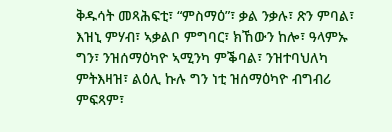ቅዱሳት መጻሕፍቲ፣ “ምስማዕ”፣ ቃል ንቃሉ፣ ጽን ምባል፣ እዝኒ ምሃብ፣ ኣቃልቦ ምግባር፣ ክኸውን ከሎ፣ ዓላምኡ ግን፣ ንዝሰማዕካዮ ኣሚንካ ምቕባል፣ ንዝተባህለካ ምትእዛዝ፣ ልዕሊ ኩሉ ግን ነቲ ዝሰማዕካዮ ብግብሪ ምፍጻም፣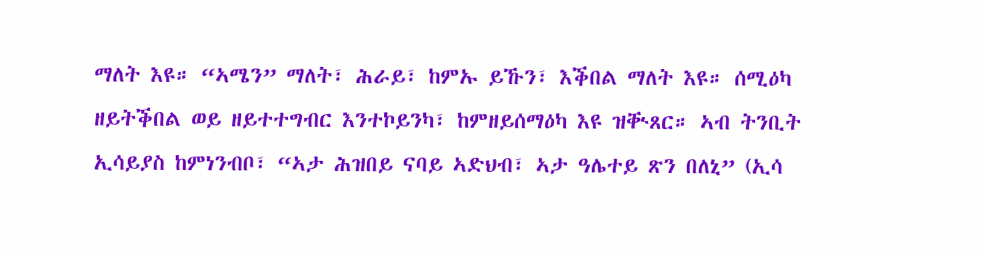ማለት እዩ። “ኣሜን” ማለት፣ ሕራይ፣ ከምኡ ይኹን፣ እቕበል ማለት እዩ። ሰሚዕካ ዘይትቕበል ወይ ዘይተተግብር እንተኮይንካ፣ ከምዘይሰማዕካ እዩ ዝቚጸር። ኣብ ትንቢት ኢሳይያስ ከምነንብቦ፣ “ኣታ ሕዝበይ ናባይ ኣድህብ፣ ኣታ ዓሌተይ ጽን በለኒ” (ኢሳ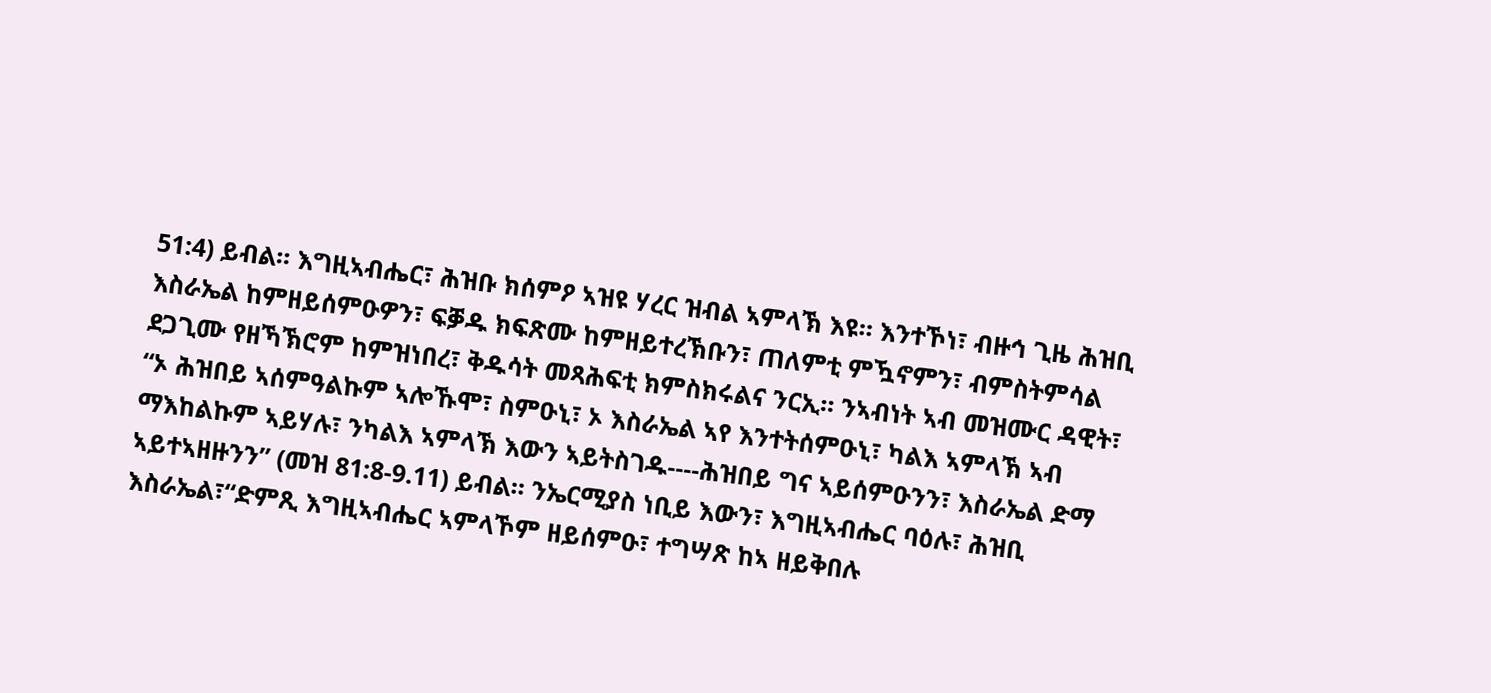51:4) ይብል። እግዚኣብሔር፣ ሕዝቡ ክሰምዖ ኣዝዩ ሃረር ዝብል ኣምላኽ እዩ። እንተኾነ፣ ብዙኅ ጊዜ ሕዝቢ እስራኤል ከምዘይሰምዑዎን፣ ፍቓዱ ክፍጽሙ ከምዘይተረኽቡን፣ ጠለምቲ ምዃኖምን፣ ብምስትምሳል ደጋጊሙ የዘኻኽሮም ከምዝነበረ፣ ቅዱሳት መጻሕፍቲ ክምስክሩልና ንርኢ። ንኣብነት ኣብ መዝሙር ዳዊት፣ “ኦ ሕዝበይ ኣሰምዓልኩም ኣሎኹሞ፣ ስምዑኒ፣ ኦ እስራኤል ኣየ እንተትሰምዑኒ፣ ካልእ ኣምላኽ ኣብ ማእከልኩም ኣይሃሉ፣ ንካልእ ኣምላኽ እውን ኣይትስገዱ----ሕዝበይ ግና ኣይሰምዑንን፣ እስራኤል ድማ ኣይተኣዘዙንን” (መዝ 81:8-9.11) ይብል። ንኤርሚያስ ነቢይ እውን፣ እግዚኣብሔር ባዕሉ፣ ሕዝቢ እስራኤል፣“ድምጺ እግዚኣብሔር ኣምላኾም ዘይሰምዑ፣ ተግሣጽ ከኣ ዘይቅበሉ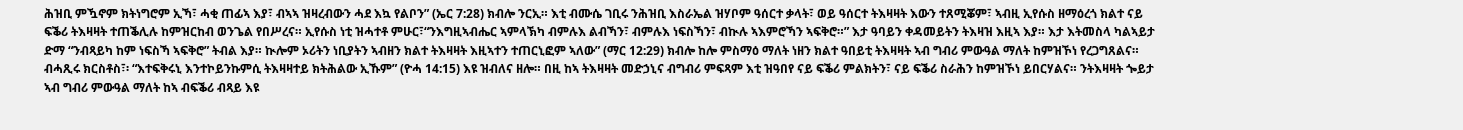ሕዝቢ ምዃኖም ክትነግሮም ኢኻ፣ ሓቂ ጠፊኣ እያ፣ ብኣኣ ዝዛረብውን ሓደ እኳ የልቦን” (ኤር 7:28) ክብሎ ንርኢ። እቲ ብሙሴ ገቢሩ ንሕዝቢ እስራኤል ዝሃቦም ዓሰርተ ቃላት፣ ወይ ዓሰርተ ትእዛዛት እውን ተጸሚቖም፣ ኣብዚ ኢየሱስ ዘማዕረጎ ክልተ ናይ ፍቕሪ ትእዛዛት ተጠቕሊሉ ከምዝርከብ ወንጌል የበሥረና። ኢየሱስ ነቲ ዝሓተቶ ምሁር፣“ንእግዚኣብሔር ኣምላኽካ ብምሉእ ልብኻን፣ ብምሉእ ነፍስኻን፣ ብኲሉ ኣእምሮኻን ኣፍቅሮ።” እታ ዓባይን ቀዳመይትን ትእዛዝ እዚኣ እያ። እታ እትመስላ ካልኣይታ ድማ “ንብጻይካ ከም ነፍስኻ ኣፍቅሮ” ትብል እያ። ኲሎም ኦሪትን ነቢያትን ኣብዘን ክልተ ትእዛዛት እዚኣተን ተጠርኒፎም ኣለው” (ማር 12:29) ክብሎ ከሎ ምስማዕ ማለት ነዘን ክልተ ዓበይቲ ትእዛዛት ኣብ ግብሪ ምውዓል ማለት ከምዝኾነ የረጋግጸልና። ብሓጺሩ ክርስቶስ፣፡ “እተፍቅሩኒ እንተኮይንኩምሲ ትእዛዛተይ ክትሕልው ኢኹም” (ዮሓ 14:15) እዩ ዝብለና ዘሎ። በዚ ከኣ ትእዛዛት መድኃኒና ብግብሪ ምፍጻም እቲ ዝዓበየ ናይ ፍቕሪ ምልክትን፣ ናይ ፍቕሪ ስራሕን ከምዝኾነ ይበርሃልና። ንትእዛዛት ጐይታ ኣብ ግብሪ ምውዓል ማለት ከኣ ብፍቕሪ ብጻይ እዩ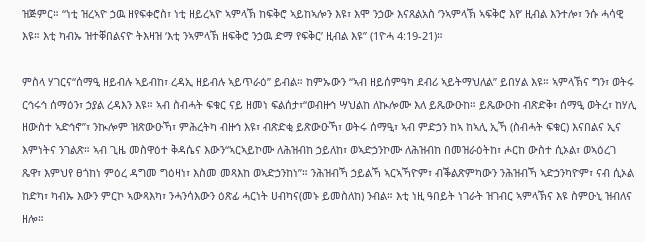ዝጅምር። “ነቲ ዝረኣዮ ኃዉ ዘየፍቀሮስ፣ ነቲ ዘይረኣዮ ኣምላኽ ከፍቅሮ ኣይከኣሎን እዩ፣ እሞ ንኃው እናጸልአስ ‘ንኣምላኽ ኣፍቅሮ እየ’ ዚብል እንተሎ፣ ንሱ ሓሳዊ እዩ። እቲ ካብኡ ዝተቐበልናዮ ትእዛዝ ‘እቲ ንኣምላኽ ዘፍቅሮ ንኃዉ ድማ የፍቅር’ ዚብል እዩ” (1ዮሓ 4:19-21)።

ምስላ ሃገርና“ሰማዒ ዘይብሉ ኣይብከ፣ ረዳኢ ዘይብሉ ኣይጥራዕ” ይብል። ከምኡውን “ኣብ ዘይሰምዓካ ደብሪ ኣይትማህለል” ይበሃል እዩ። ኣምላኽና ግን፣ ወትሩ ርኅሩኅ ሰማዕን፣ ኃያል ረዳእን እዩ። ኣብ ስብሓት ፍቁር ናይ ዘመነ ፍልሰታ፣“ወብዙኅ ሣህልከ ለኲሎሙ እለ ይጼውዑከ። ይጼውዑከ ብጽድቅ፣ ሰማዒ ወትረ፣ ከሃሊ ዘውስተ ኣድኅኖ”፣ ንኲሎም ዝጽውዑኻ፣ ምሕረትካ ብዙኅ እዩ፣ ብጽድቂ ይጽውዑኻ፣ ወትሩ ሰማዒ፣ ኣብ ምድኃን ከኣ ከኣሊ ኢኻ (ስብሓት ፍቁር) እናበልና ኢና እምነትና ንገልጽ። ኣብ ጊዜ መስዋዕተ ቅዳሴና እውን“ኣርኣይኮሙ ለሕዝብከ ኃይለከ፣ ወኣድኃንኮሙ ለሕዝብከ በመዝራዕትከ፣ ሖርከ ውስተ ሲኦል፣ ወኣዕረገ ጼዋ፣ እምህየ ፀጎከነ ምዕረ ዳግመ ግዕዛነ፣ እስመ መጻእከ ወኣድኃንከነ”። ንሕዝብኻ ኃይልኻ ኣርኣኻዮም፣ ብቕልጽምካውን ንሕዝብኻ ኣድኃንካዮም፣ ናብ ሲኦል ከድካ፣ ካብኡ እውን ምርኮ ኣውጻእካ፣ ንሓንሳእውን ዕጽፊ ሓርነት ሀብካና(መኑ ይመስለከ) ንብል። እቲ ነዚ ዓበይት ነገራት ዝገብር ኣምላኽና እዩ ስምዑኒ ዝብለና ዘሎ።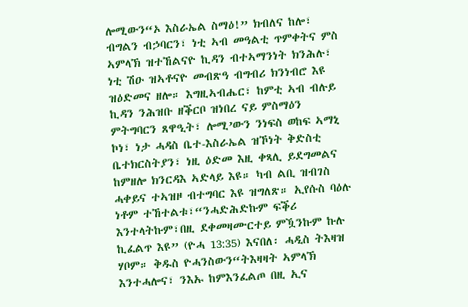ሎሚውን“ኦ እስራኤል ስማዕ!” ክብለና ከሎ፣ ብግልን ብኃባርን፣ ነቲ ኣብ መዓልቲ ጥምቀትና ምስ ኣምላኽ ዝተኸልናዮ ኪዳን ብተኣማንነት ክንሕሉ፣ ነቲ ሽዑ ዝኣቶናዮ መብጽዓ ብግብሪ ክንነብሮ እዩ ዝዕድመና ዘሎ። እግዚኣብሔር፣ ከምቲ ኣብ ብሉይ ኪዳን ንሕዝቡ ዘቕርቦ ዝነበረ ናይ ምስማዕን ምትግባርን ጸዋዒት፣ ሎሚ’ውን ንነፍስ ወከፍ ኣማኒ ኮነ፣ ነታ ሓዳስ ቤተ-እስራኤል ዝኾነት ቅድስቲ ቤተክርስትያን፣ ነዚ ዕድመ እዚ ቀጻሊ ይደግመልና ከምዘሎ ክንርዳእ ኣድላይ እዩ። ካብ ልቢ ዝብገስ ሓቀይና ተኣዝዞ ብተግባር እዩ ዝግለጽ። ኢየሱስ ባዕሉ ነቶም ተኸተልቱ፣“ንሓድሕድኩም ፍቕሪ እንተላትኩም፣በዚ ደቀመዛሙርተይ ምዃንኩም ኩሉ ኪፈልጥ እዩ” (ዮሓ 13:35) እናበለ፡ ሓዲስ ትእዛዝ ሃቦም። ቅዱስ ዮሓንስውን“ትእዛዛት ኣምላኽ እንተሓሎና፣ ንእኡ ከምእንፈልጦ በዚ ኢና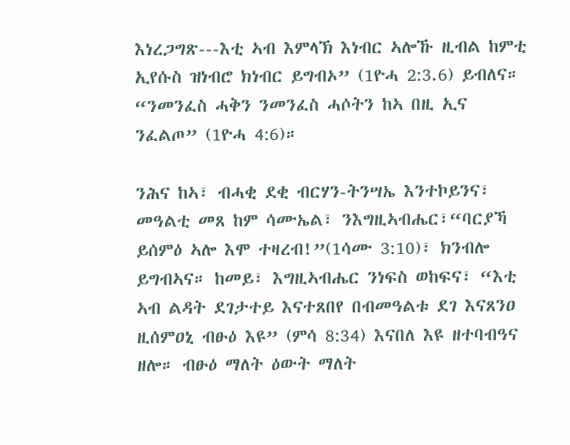እነረጋግጽ---እቲ ኣብ እምላኽ እነብር ኣሎኹ ዚብል ከምቲ ኢየሱስ ዝነብሮ ክነብር ይግብኦ” (1ዮሓ 2:3.6) ይብለና። “ንመንፈስ ሓቅን ንመንፈስ ሓሶትን ከኣ በዚ ኢና ንፈልጦ” (1ዮሓ 4:6)።

ንሕና ከኣ፣ ብሓቂ ደቂ ብርሃን-ትንሣኤ እንተኮይንና፣ መዓልቲ መጸ ከም ሳሙኤል፣ ንእግዚኣብሔር፣“ባርያኻ ይሰምዕ ኣሎ እሞ ተዛረብ!”(1ሳሙ 3:10)፣ ክንብሎ ይግብኣና። ከመይ፣ እግዚኣብሔር ንነፍስ ወከፍና፣ “እቲ ኣብ ልዳት ደገታተይ እናተጸበየ በብመዓልቱ ደገ እናጸንዐ ዚሰምዐኒ ብፁዕ እዩ” (ምሳ 8:34) እናበለ እዩ ዘተባብዓና ዘሎ። ብፁዕ ማለት ዕውት ማለት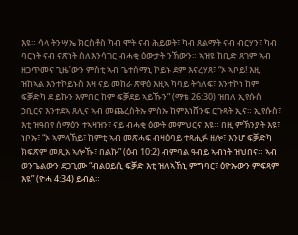እዩ። ሳላ ትንሣኤ ክርስቶስ ካብ ሞት ናብ ሕይወት፣ ካብ ጸልማት ናብ ብርሃን፣ ካብ ባርነት ናብ ናጽነት ስለእንሳገር ብሓቂ ዕውታት ንኸውን። ኣዝዩ ከቢድ ጸገም ኣብ ዘጋጥመና ጊዜ’ውን ምስቲ ኣብ ጌተሰማኒ ኮይኑ ደም እናረሃጸ፣ “ኦ ኣቦይ! እዚ ዝከኣል እንተኮይኑስ እዛ ናይ መከራ ጽዋዕ እዚኣ ካባይ ትኅለፍ፣ እንተኮነ ከም ፍቓድካ ደ ይኩን እምበር ከም ፍቓደይ ኣይኹን” (ማቴ 26:30) ዝበለ ኢየሱስ ኃቢርና እንተደኣ ጸሊና ኣብ መጨረስትኡ ምስኡ ከምእነሸንፍ ርጉጻት ኢና። ኢየሱስ፣ እቲ ዝዓበየ ሰማዕን ተኣዛዝን፣ ናይ ብሓቂ ዕውት መምህርና እዩ። በዚ ምኽንያት እዩ፣ ነቦኡ፣ “ኦ ኣምላኸይ፣ ከምቲ ኣብ መጽሓፍ ብዛዕባይ ተጻሒፉ ዘሎ፣ እንሆ ፍቓድካ ክፍጽም መጺአ ኣሎኹ፣ በልኩ” (ዕብ 10:2) ብምባል ዓብይ ኣብነት ዝህበና። ኣብ ወንጌልውን ደጋጊሙ “ብልዐይሲ ፍቓድ እቲ ዝለኣኸኒ ምግባር፣ ዕዮኡውን ምፍጻም እዩ” (ዮሓ 4:34) ይብል።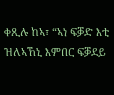ቀጺሉ ከኣ፣ “ኣነ ፍቓድ እቲ ዝለኣኸኒ እምበር ፍቓደይ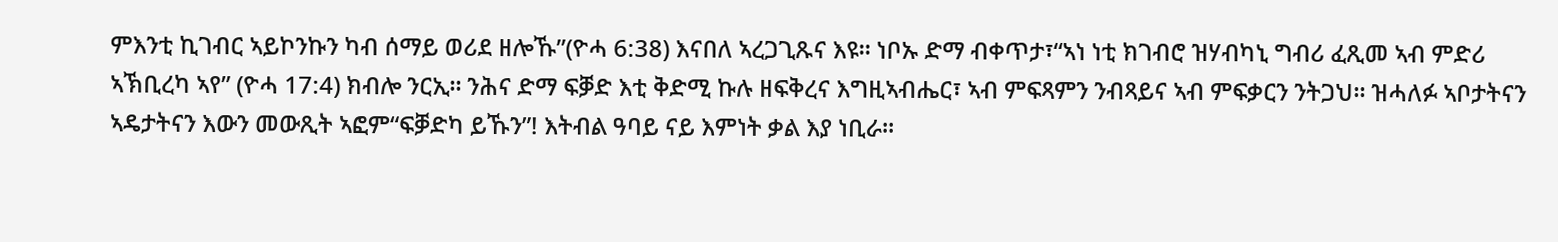ምእንቲ ኪገብር ኣይኮንኩን ካብ ሰማይ ወሪደ ዘሎኹ”(ዮሓ 6:38) እናበለ ኣረጋጊጹና እዩ። ነቦኡ ድማ ብቀጥታ፣“ኣነ ነቲ ክገብሮ ዝሃብካኒ ግብሪ ፈጺመ ኣብ ምድሪ ኣኽቢረካ ኣየ” (ዮሓ 17:4) ክብሎ ንርኢ። ንሕና ድማ ፍቓድ እቲ ቅድሚ ኩሉ ዘፍቅረና እግዚኣብሔር፣ ኣብ ምፍጻምን ንብጻይና ኣብ ምፍቃርን ንትጋህ። ዝሓለፉ ኣቦታትናን ኣዴታትናን እውን መውጺት ኣፎም“ፍቓድካ ይኹን”! እትብል ዓባይ ናይ እምነት ቃል እያ ነቢራ።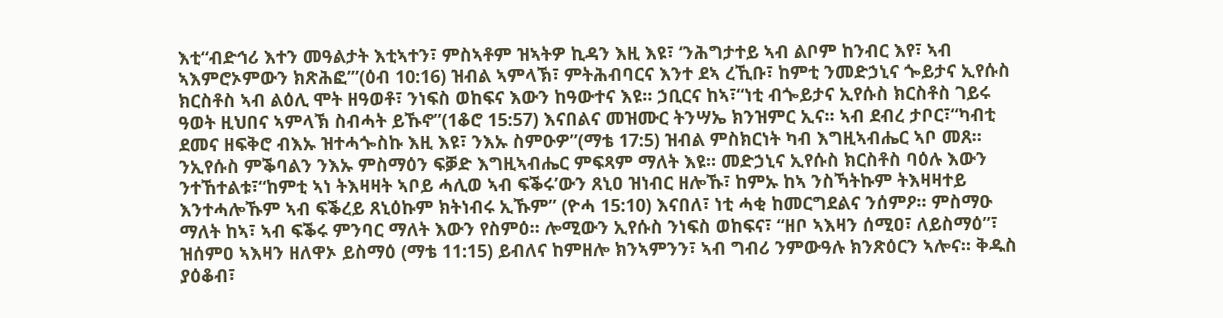እቲ“ብድኅሪ እተን መዓልታት እቲኣተን፣ ምስኣቶም ዝኣትዎ ኪዳን እዚ እዩ፣ ‘ንሕግታተይ ኣብ ልቦም ከንብር እየ፣ ኣብ ኣእምሮኦምውን ክጽሕፎ’”(ዕብ 10:16) ዝብል ኣምላኽ፣ ምትሕብባርና እንተ ደኣ ረኺቡ፣ ከምቲ ንመድኃኒና ጐይታና ኢየሱስ ክርስቶስ ኣብ ልዕሊ ሞት ዘዓወቶ፣ ንነፍስ ወከፍና እውን ከዓውተና እዩ። ኃቢርና ከኣ፣“ነቲ ብጐይታና ኢየሱስ ክርስቶስ ገይሩ ዓወት ዚህበና ኣምላኽ ስብሓት ይኹኖ”(1ቆሮ 15:57) እናበልና መዝሙር ትንሣኤ ክንዝምር ኢና። ኣብ ደብረ ታቦር፣“ካብቲ ደመና ዘፍቅሮ ብእኡ ዝተሓጐስኩ እዚ እዩ፣ ንእኡ ስምዑዎ”(ማቴ 17:5) ዝብል ምስክርነት ካብ እግዚኣብሔር ኣቦ መጸ። ንኢየሱስ ምቕባልን ንእኡ ምስማዕን ፍቓድ እግዚኣብሔር ምፍጻም ማለት እዩ። መድኃኒና ኢየሱስ ክርስቶስ ባዕሉ እውን ንተኸተልቱ፣“ከምቲ ኣነ ትእዛዛት ኣቦይ ሓሊወ ኣብ ፍቕሩ’ውን ጸኒዐ ዝነብር ዘሎኹ፣ ከምኡ ከኣ ንስኻትኩም ትእዛዛተይ እንተሓሎኹም ኣብ ፍቕረይ ጸኒዕኩም ክትነብሩ ኢኹም” (ዮሓ 15:10) እናበለ፣ ነቲ ሓቂ ከመርግደልና ንሰምዖ። ምስማዑ ማለት ከኣ፣ ኣብ ፍቕሩ ምንባር ማለት እውን የስምዕ። ሎሚውን ኢየሱስ ንነፍስ ወከፍና፣ “ዘቦ ኣእዛን ሰሚዐ፣ ለይስማዕ”፣ ዝሰምዐ ኣእዛን ዘለዋኦ ይስማዕ (ማቴ 11:15) ይብለና ከምዘሎ ክንኣምንን፣ ኣብ ግብሪ ንምውዓሉ ክንጽዕርን ኣሎና። ቅዱስ ያዕቆብ፣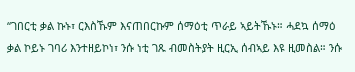“ገበርቲ ቃል ኩኑ፣ ርእስኹም እናጠበርኩም ሰማዕቲ ጥራይ ኣይትኹኑ። ሓደኳ ሰማዕ ቃል ኮይኑ ገባሪ እንተዘይኮነ፣ ንሱ ነቲ ገጹ ብመስትያት ዚርኢ ሰብኣይ እዩ ዚመስል። ንሱ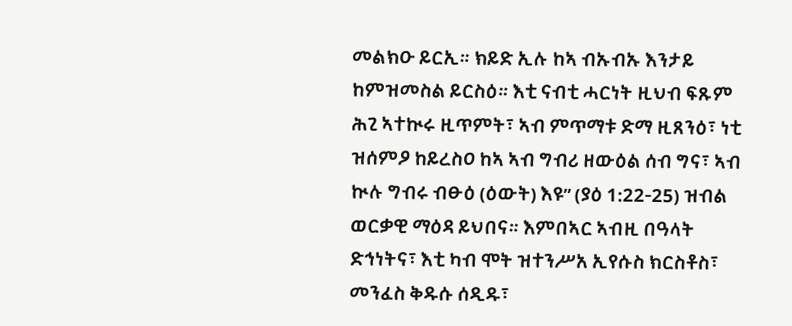መልክዑ ይርኢ። ክይድ ኢሉ ከኣ ብኡብኡ እንታይ ከምዝመስል ይርስዕ። እቲ ናብቲ ሓርነት ዚህብ ፍጹም ሕጊ ኣተኲሩ ዚጥምት፣ ኣብ ምጥማቱ ድማ ዚጸንዕ፣ ነቲ ዝሰምዖ ከይረስዐ ከኣ ኣብ ግብሪ ዘውዕል ሰብ ግና፣ ኣብ ኲሉ ግብሩ ብፁዕ (ዕውት) እዩ” (ያዕ 1:22-25) ዝብል ወርቃዊ ማዕዳ ይህበና። እምበኣር ኣብዚ በዓላት ድኅነትና፣ እቲ ካብ ሞት ዝተንሥአ ኢየሱስ ክርስቶስ፣ መንፈስ ቅዱሱ ሰዲዱ፣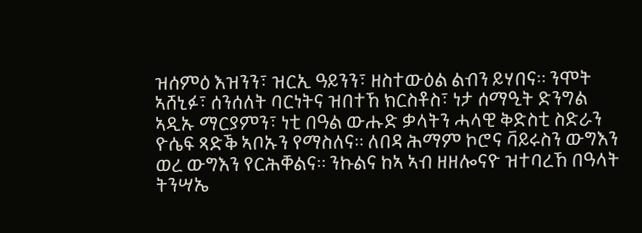ዝሰምዕ እዝንን፣ ዝርኢ ዓይንን፣ ዘስተውዕል ልብን ይሃበና። ንሞት ኣሸኒፉ፣ ሰንሰለት ባርነትና ዝበተኸ ክርስቶስ፣ ነታ ሰማዒት ድንግል ኣዲኡ ማርያምን፣ ነቲ በዓል ውሑድ ቃላትን ሓላዊ ቅድስቲ ስድራን ዮሴፍ ጻድቕ ኣቦኡን የማስለና። ለበዳ ሕማም ኮሮና ቫይሩስን ውግእን ወረ ውግእን የርሕቐልና። ንኩልና ከኣ ኣብ ዘዘሎናዮ ዝተባረኸ በዓላት ትንሣኤ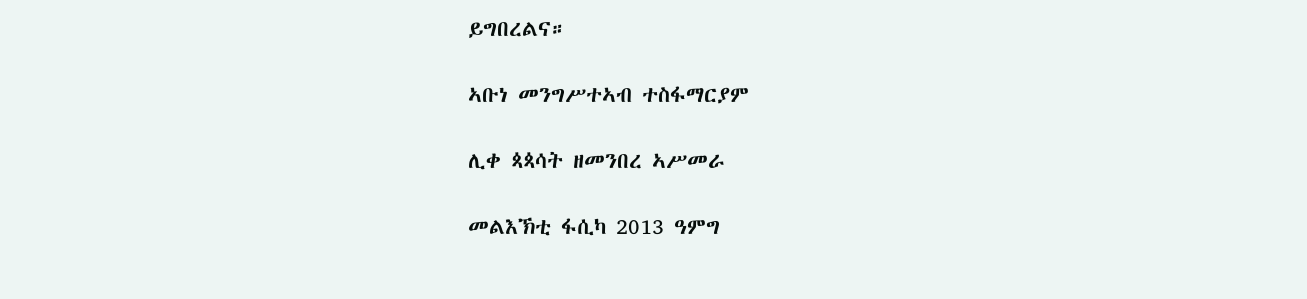ይግበረልና።

ኣቡነ መንግሥተኣብ ተስፋማርያም

ሊቀ ጳጳሳት ዘመንበረ ኣሥመራ

መልእኽቲ ፋሲካ 2013 ዓምግ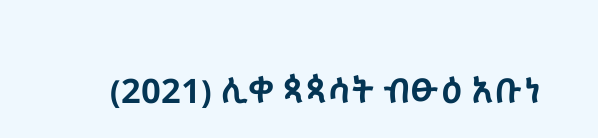(2021) ሊቀ ጳጳሳት ብፁዕ አቡነ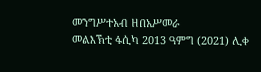መንግሥተአብ ዘበአሥመራ
መልእኽቲ ፋሲካ 2013 ዓምግ (2021) ሊቀ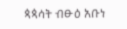ጳጳሳት ብፁዕ አቡነ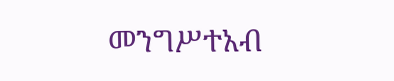መንግሥተአብ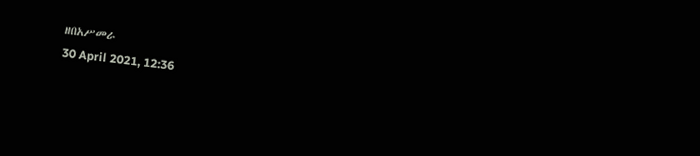ዘበአሥመራ
30 April 2021, 12:36